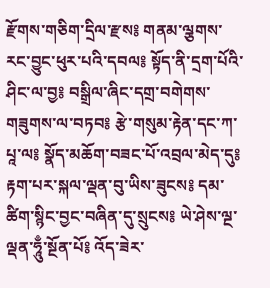རྫོགས་གཅིག་དྲིལ་རྫས༔ གནམ་ལྕགས་རང་བྱུང་ཕུར་པའི་དབལ༔ སྟོད་ནི་དྲག་པོའི་ཤིང་ལ་བྱ༔ བསྒྲིལ་ཞིང་དགྲ་བགེགས་གཟུགས་ལ་བཏབ༔ རྩེ་གསུམ་རྟེན་དང་ཀ་པཱ་ལ༔ སྣོད་མཆོག་བཟང་པོ་འབྲལ་མེད་དུ༔ རྟག་པར་སྐལ་ལྡན་བུ་ཡིས་ཟུངས༔ དམ་ཚིག་སྙིང་བྱང་བཞིན་དུ་སྲུངས༔ ཡེ་ཤེས་ལྔ་ལྡན་ཧཱུྃ་སྔོན་པོ༔ འོད་ཟེར་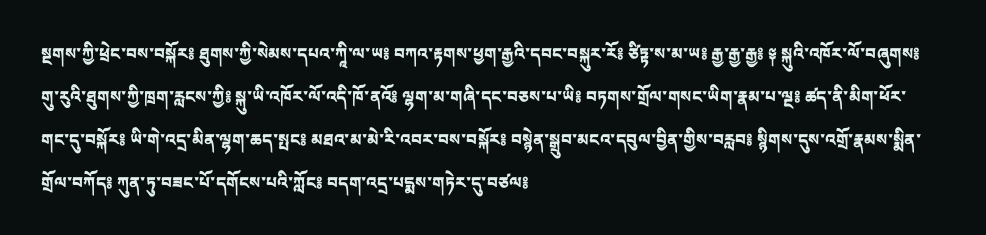སྔགས་ཀྱི་ཕྲེང་བས་བསྐོར༔ ཐུགས་ཀྱི་སེམས་དཔའ་ཀཱི་ལ་ཡ༔ བཀའ་རྟགས་ཕྱག་རྒྱའི་དབང་བསྐུར་རོ༔ ཙིཏྟ་ས་མ་ཡ༔ རྒྱ་རྒྱ་རྒྱ༔ ༈ སྐུའི་འཁོར་ལོ་བཞུགས༔ གུ་རུའི་ཐུགས་ཀྱི་ཁྲག་རླངས་ཀྱི༔ སྐུ་ཡི་འཁོར་ལོ་འདི་ཁོ་ནའོ༔ ལྷག་མ་གཞི་དང་བཅས་པ་ཡི༔ བཏགས་གྲོལ་གསང་ཡིག་རྣམ་པ་ལྔ༔ ཚད་ནི་མིག་ཕོར་གང་དུ་བསྐོར༔ ཡི་གེ་འདྲ་མིན་ལྷག་ཆད་སྤང༔ མཐའ་མ་མེ་རི་འབར་བས་བསྐོར༔ བསྙེན་སྒྲུབ་མངའ་དབུལ་བྱིན་གྱིས་བརླབ༔ སྙིགས་དུས་འགྲོ་རྣམས་སྨིན་གྲོལ་བཀོད༔ ཀུན་ཏུ་བཟང་པོ་དགོངས་པའི་ཀློང༔ བདག་འདྲ་པདྨས་གཏེར་དུ་བཙལ༔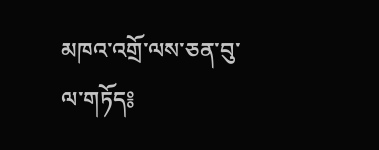མཁའ་འགྲོ་ལས་ཅན་བུ་ལ་གཏོད༔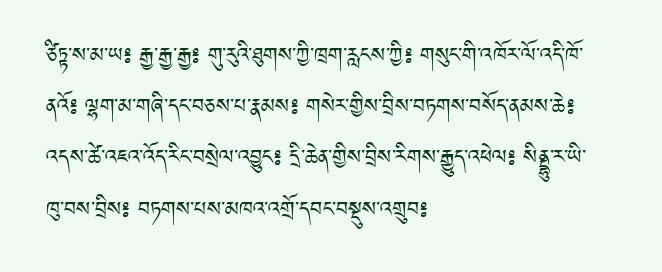ཙིཏྟ་ས་མ་ཡ༔ རྒྱ་རྒྱ་རྒྱ༔ གུ་རུའི་ཐུགས་ཀྱི་ཁྲག་རླངས་ཀྱི༔ གསུང་གི་འཁོར་ལོ་འདི་ཁོ་ནའོ༔ ལྷག་མ་གཞི་དང་བཅས་པ་རྣམས༔ གསེར་གྱིས་བྲིས་བཏགས་བསོད་ནམས་ཆེ༔ འདས་ཚེ་འཇའ་འོད་རིང་བསྲེལ་འབྱུང༔ དྲི་ཆེན་གྱིས་བྲིས་རིགས་རྒྱུད་འཕེལ༔ སིནྡྷུ་ར་ཡི་ཁུ་བས་བྲིས༔ བཏགས་པས་མཁའ་འགྲོ་དབང་བསྡུས་འགྲུབ༔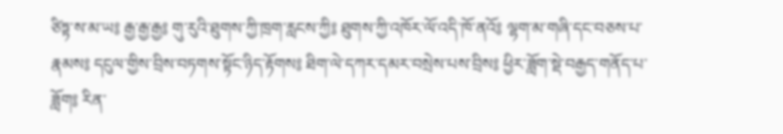ཙིཏྟ་ས་མ་ཡ༔ རྒྱ་རྒྱ་རྒྱ༔ གུ་རུའི་ཐུགས་ཀྱི་ཁྲག་རླངས་ཀྱི༔ ཐུགས་ཀྱི་འཁོར་ལོ་འདི་ཁོ་ནའོ༔ ལྷག་མ་གཞི་དང་བཅས་པ་རྣམས༔ དངུལ་གྱིས་བྲིས་བཏགས་སྟོང་ཉིད་རྟོགས༔ ཐིག་ལེ་དཀར་དམར་བསྲེས་པས་བྲིས༔ ཕྱིར་ཟློག་སྡེ་བརྒྱད་གནོད་པ་ཟློག༔ རིན་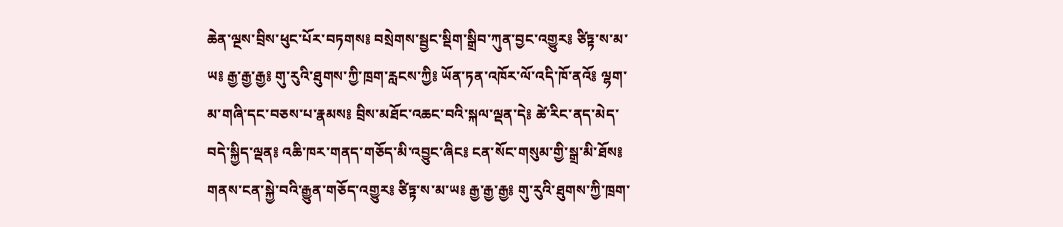ཆེན་ལྔས་བྲིས་ཕུང་པོར་བཏགས༔ བསྲེགས་སྦྱང་སྡིག་སྒྲིབ་ཀུན་བྱང་འགྱུར༔ ཙིཏྟ་ས་མ་ཡ༔ རྒྱ་རྒྱ་རྒྱ༔ གུ་རུའི་ཐུགས་ཀྱི་ཁྲག་རླངས་ཀྱི༔ ཡོན་ཏན་འཁོར་ལོ་འདི་ཁོ་ནའོ༔ ལྷག་མ་གཞི་དང་བཅས་པ་རྣམས༔ བྲིས་མཐོང་འཆང་བའི་སྐལ་ལྡན་དེ༔ ཚེ་རིང་ནད་མེད་བདེ་སྐྱིད་ལྡན༔ འཆི་ཁར་གནད་གཅོད་མི་འབྱུང་ཞིང༔ ངན་སོང་གསུམ་གྱི་སྒྲ་མི་ཐོས༔ གནས་ངན་སྐྱེ་བའི་རྒྱུན་གཅོད་འགྱུར༔ ཙིཏྟ་ས་མ་ཡ༔ རྒྱ་རྒྱ་རྒྱ༔ གུ་རུའི་ཐུགས་ཀྱི་ཁྲག་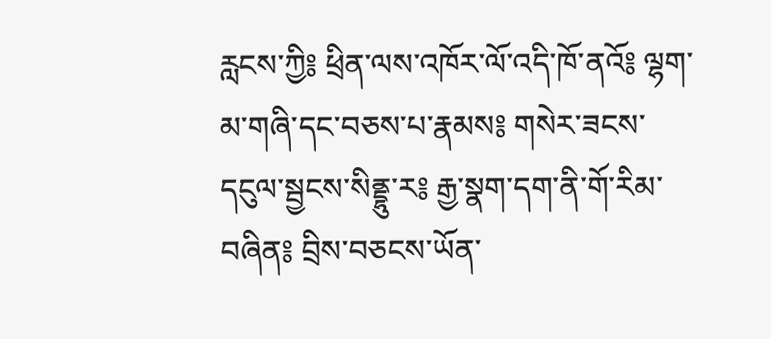རླངས་ཀྱི༔ ཕྲིན་ལས་འཁོར་ལོ་འདི་ཁོ་ནའོ༔ ལྷག་མ་གཞི་དང་བཅས་པ་རྣམས༔ གསེར་ཟངས་དངུལ་སྦྱངས་སིནྡྷུ་ར༔ རྒྱ་སྣག་དག་ནི་གོ་རིམ་བཞིན༔ བྲིས་བཅངས་ཡོན་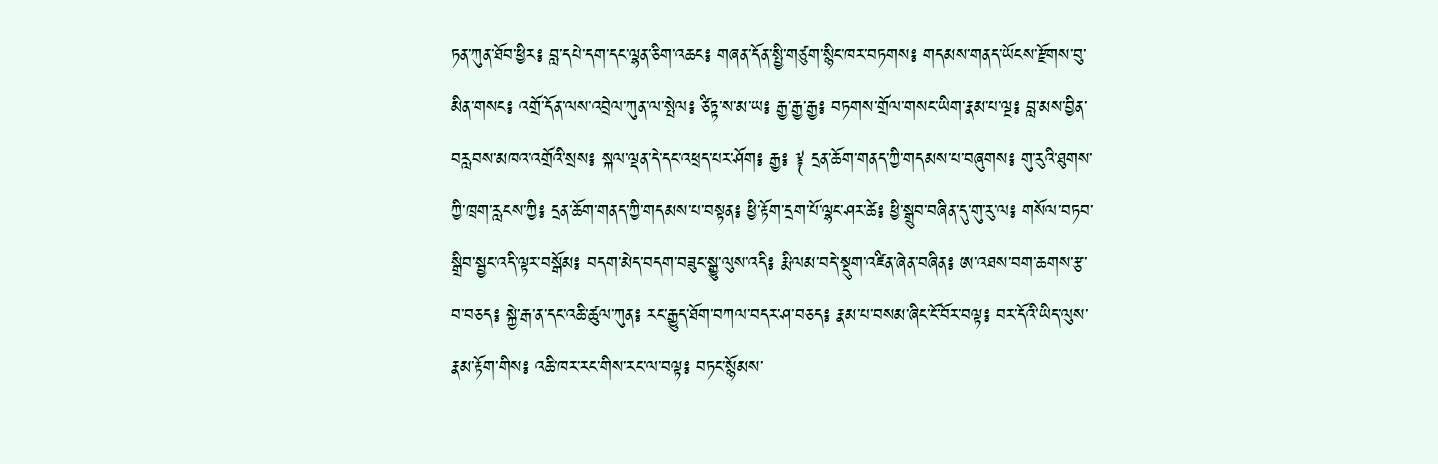ཏན་ཀུན་ཐོབ་ཕྱིར༔ བླ་དཔེ་དག་དང་ལྷན་ཅིག་འཆང༔ གཞན་དོན་སྤྱི་གཙུག་སྙིང་ཁར་བཏགས༔ གདམས་གནད་ཡོངས་རྫོགས་བུ་མིན་གསང༔ འགྲོ་དོན་ལས་འབྲེལ་ཀུན་ལ་སྤེལ༔ ཙིཏྟ་ས་མ་ཡ༔ རྒྱ་རྒྱ་རྒྱ༔ བཏགས་གྲོལ་གསང་ཡིག་རྣམ་པ་ལྔ༔ བླ་མས་བྱིན་བརླབས་མཁའ་འགྲོའི་སྲས༔ སྐལ་ལྡན་དེ་དང་འཕྲད་པར་ཤོག༔ རྒྱ༔ ༈ དྲན་ཆོག་གནད་ཀྱི་གདམས་པ་བཞུགས༔ གུ་རུའི་ཐུགས་ཀྱི་ཁྲག་རླངས་ཀྱི༔ དྲན་ཆོག་གནད་ཀྱི་གདམས་པ་བསྟན༔ ཕྱི་རྟོག་དྲག་པོ་ལྷང་ཤར་ཚེ༔ ཕྱི་སྒྲུབ་བཞིན་དུ་གུ་རུ་ལ༔ གསོལ་བཏབ་སྒྲིབ་སྦྱང་འདི་ལྟར་བསྒོམ༔ བདག་མེད་བདག་བཟུང་སྒྱུ་ལུས་འདི༔ རྨི་ལམ་བདེ་སྡུག་འཛིན་ཞེན་བཞིན༔ ཨ་འཐས་བག་ཆགས་རྩ་བ་བཅད༔ སྐྱེ་རྒ་ན་དང་འཆི་ཚུལ་ཀུན༔ རང་རྒྱུད་ཐོག་བཀལ་བདར་ཤ་བཅད༔ རྣམ་པ་བསམ་ཞིང་ངོ་བོར་བལྟ༔ བར་དོའི་ཡིད་ལུས་རྣམ་རྟོག་གིས༔ འཆི་ཁར་རང་གིས་རང་ལ་བལྟ༔ བཏང་སྙོམས་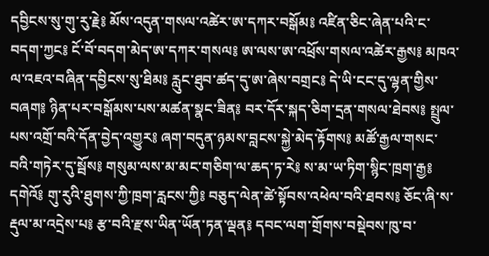དབྱིངས་སུ་གུ་རུ་རྗེ༔ མོས་འདུན་གསལ་འཚེར་ཨ་དཀར་བསྒོམ༔ འཛིན་ཅིང་ཞེན་པའི་ང་བདག་ཀྱང༔ ངོ་བོ་བདག་མེད་ཨ་དཀར་གསལ༔ ཨ་ལས་ཨ་འཕྲོས་གསལ་འཚེར་རྒྱས༔ མཁའ་ལ་འཇའ་བཞིན་དབྱིངས་སུ་ཐིམ༔ རླུང་ཐུབ་ཚད་དུ་ཨ་ཞེས་བགྲང༔ དེ་ཡི་ངང་དུ་ལྷན་གྱིས་བཞག༔ ཉིན་པར་བསྒོམས་པས་མཚན་སྣང་ཟིན༔ བར་དོར་སྐད་ཅིག་དྲན་གསལ་ཐེབས༔ སྤྲུལ་པས་འགྲོ་བའི་དོན་བྱེད་འགྱུར༔ ཞག་བདུན་ཉམས་བླངས་སྐྱེ་མེད་རྟོགས༔ མཚོ་རྒྱལ་གསང་བའི་གཏེར་དུ་སྦོས༔ གསུམ་ལས་མ་མང་གཅིག་ལ་ཆད་ཏ་རེ༔ ས་མ་ཡ་ཏིག་སྙིང་ཁྲག་རྒྱ༔ དགེའོ༔ གུ་རུའི་ཐུགས་ཀྱི་ཁྲག་རླངས་ཀྱི༔ བཅུད་ལེན་ཚེ་སྟོབས་འཕེལ་བའི་ཐབས༔ ཅོང་ཞི་ས་རྡུལ་མ་འདྲེས་པ༔ རྩ་བའི་རྫས་ཡིན་ཡོན་ཏན་ལྡན༔ དབང་ལག་གྲོགས་བསྡེབས་ཁུ་བ་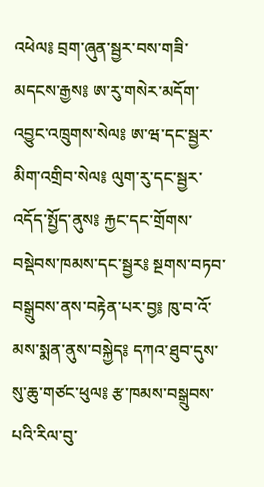འཕེལ༔ བྲག་ཞུན་སྦྱར་བས་གཟི་མདངས་རྒྱས༔ ཨ་རུ་གསེར་མདོག་འབྱུང་འཁྲུགས་སེལ༔ ཨ་ཝ་དང་སྦྱར་མིག་འགྲིབ་སེལ༔ ལུག་རུ་དང་སྦྱར་འདོད་སྤྱོད་ནུས༔ རྐྱང་དང་གྲོགས་བསྡེབས་ཁམས་དང་སྦྱར༔ སྔགས་བཏབ་བསྒྲུབས་ནས་བརྟེན་པར་བྱ༔ ཁུ་བ་འོ་མས་སྨན་ནུས་བསྐྱེད༔ དཀའ་ཐུབ་དུས་སུ་ཆུ་གཙང་ཕུལ༔ རྩ་ཁམས་བསྒྲུབས་པའི་རིལ་བུ་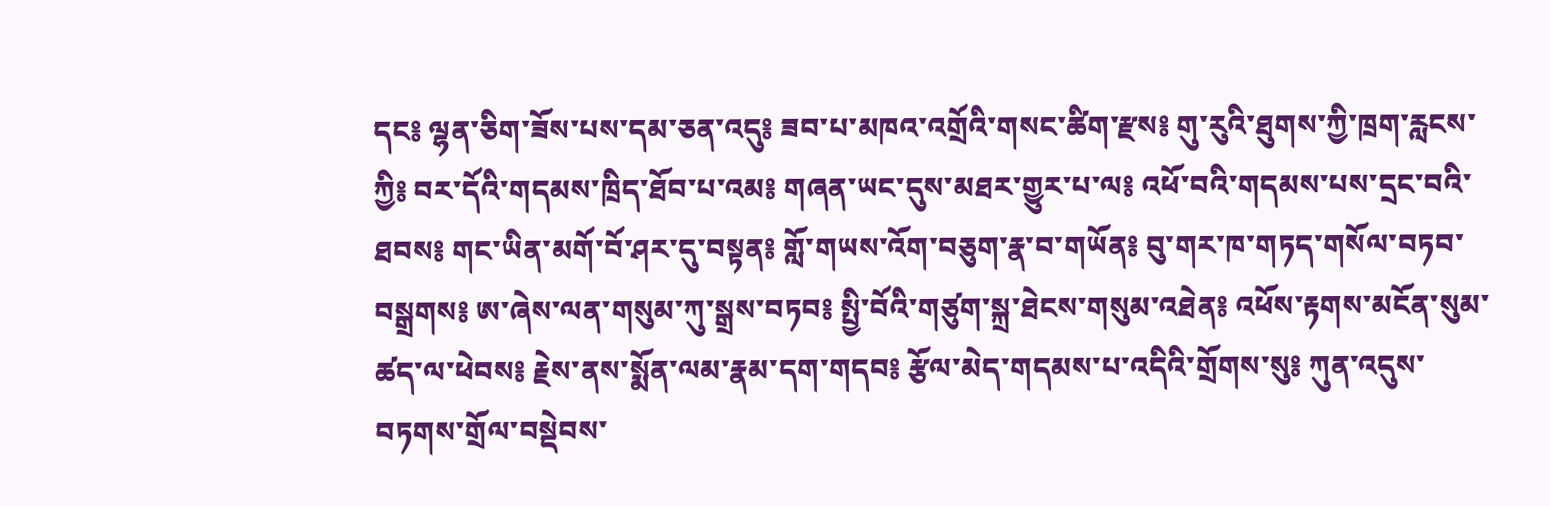དང༔ ལྷན་ཅིག་ཟོས་པས་དམ་ཅན་འདུ༔ ཟབ་པ་མཁའ་འགྲོའི་གསང་ཚིག་རྫས༔ གུ་རུའི་ཐུགས་ཀྱི་ཁྲག་རླངས་ཀྱི༔ བར་དོའི་གདམས་ཁྲིད་ཐོབ་པ་འམ༔ གཞན་ཡང་དུས་མཐར་གྱུར་པ་ལ༔ འཕོ་བའི་གདམས་པས་དྲང་བའི་ཐབས༔ གང་ཡིན་མགོ་བོ་ཤར་དུ་བསྟན༔ གློ་གཡས་འོག་བཅུག་རྣ་བ་གཡོན༔ བུ་གར་ཁ་གཏད་གསོལ་བཏབ་བསྒྲགས༔ ཨ་ཞེས་ལན་གསུམ་ཀུ་སྒྲས་བཏབ༔ སྤྱི་བོའི་གཙུག་སྐྲ་ཐེངས་གསུམ་འཐེན༔ འཕོས་རྟགས་མངོན་སུམ་ཚད་ལ་ཕེབས༔ རྗེས་ནས་སྨོན་ལམ་རྣམ་དག་གདབ༔ རྩོལ་མེད་གདམས་པ་འདིའི་གྲོགས་སུ༔ ཀུན་འདུས་བཏགས་གྲོལ་བསྡེབས་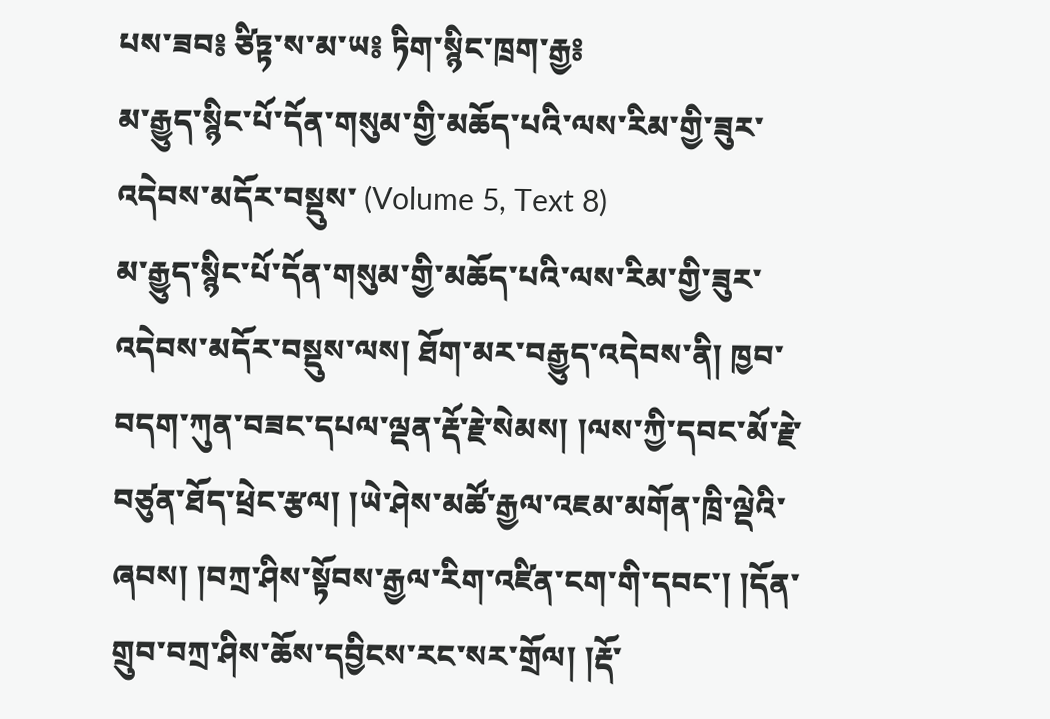པས་ཟབ༔ ཙིཏྟ་ས་མ་ཡ༔ ཏིག་སྙིང་ཁྲག་རྒྱ༔
མ་རྒྱུད་སྙིང་པོ་དོན་གསུམ་གྱི་མཆོད་པའི་ལས་རིམ་གྱི་ཟུར་འདེབས་མདོར་བསྡུས་ (Volume 5, Text 8)
མ་རྒྱུད་སྙིང་པོ་དོན་གསུམ་གྱི་མཆོད་པའི་ལས་རིམ་གྱི་ཟུར་འདེབས་མདོར་བསྡུས་ལས། ཐོག་མར་བརྒྱུད་འདེབས་ནི། ཁྱབ་བདག་ཀུན་བཟང་དཔལ་ལྡན་རྡོ་རྗེ་སེམས། །ལས་ཀྱི་དབང་མོ་རྗེ་བཙུན་ཐོད་ཕྲེང་རྩལ། །ཡེ་ཤེས་མཚོ་རྒྱལ་འཇམ་མགོན་ཁྲི་ལྡེའི་ཞབས། །བཀྲ་ཤིས་སྟོབས་རྒྱལ་རིག་འཛིན་ངག་གི་དབང་། །དོན་གྲུབ་བཀྲ་ཤིས་ཆོས་དབྱིངས་རང་སར་གྲོལ། །རྡོ་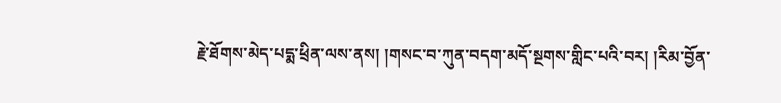རྗེ་ཐོགས་མེད་པདྨ་ཕྲིན་ལས་ནས། །གསང་བ་ཀུན་བདག་མདོ་སྔགས་གླིང་པའི་བར། །རིམ་བྱོན་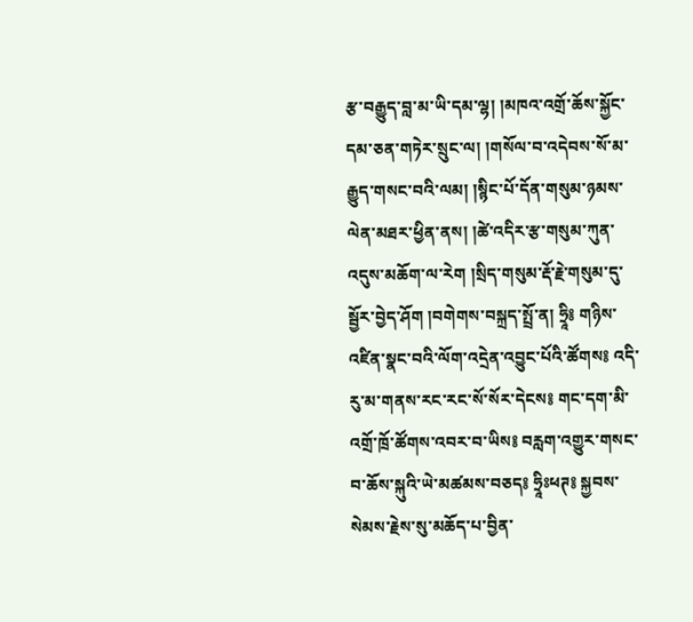རྩ་བརྒྱུད་བླ་མ་ཡི་དམ་ལྷ། །མཁའ་འགྲོ་ཆོས་སྐྱོང་དམ་ཅན་གཏེར་སྲུང་ལ། །གསོལ་བ་འདེབས་སོ་མ་རྒྱུད་གསང་བའི་ལམ། །སྙིང་པོ་དོན་གསུམ་ཉམས་ལེན་མཐར་ཕྱིན་ནས། །ཚེ་འདིར་རྩ་གསུམ་ཀུན་འདུས་མཆོག་ལ་རེག །སྲིད་གསུམ་རྡོ་རྗེ་གསུམ་དུ་སྦྱོར་བྱེད་ཤོག །བགེགས་བསྐྲད་སྤྲོ་ན། ཧྲཱི༔ གཉིས་འཛིན་སྣང་བའི་ལོག་འདྲེན་འབྱུང་པོའི་ཚོགས༔ འདི་རུ་མ་གནས་རང་རང་སོ་སོར་དེངས༔ གང་དག་མི་འགྲོ་ཁྲོ་ཚོགས་འབར་བ་ཡིས༔ བརླག་འགྱུར་གསང་བ་ཆོས་སྐུའི་ཡེ་མཚམས་བཅད༔ ཧྲཱིཿཕཊ༔ སྐྱབས་སེམས་རྗེས་སུ་མཆོད་པ་བྱིན་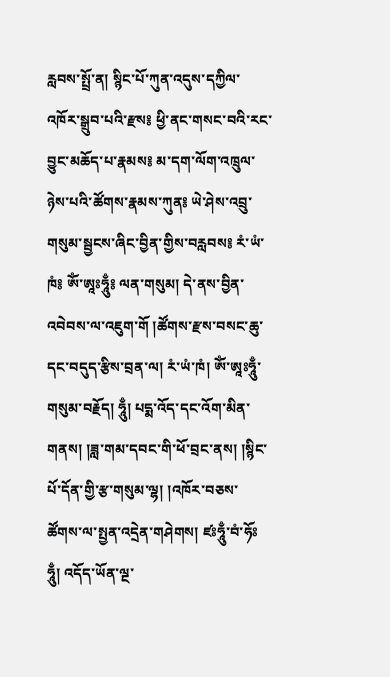རླབས་སྤྲོ་ན། སྙིང་པོ་ཀུན་འདུས་དཀྱིལ་འཁོར་སྒྲུབ་པའི་རྫས༔ ཕྱི་ནང་གསང་བའི་རང་བྱུང་མཆོད་པ་རྣམས༔ མ་དག་ལོག་འཁྲུལ་ཉེས་པའི་ཚོགས་རྣམས་ཀུན༔ ཡེ་ཤེས་འབྲུ་གསུམ་སྦྱངས་ཞིང་བྱིན་གྱིས་བརླབས༔ རཾ་ཡཾ་ཁཾ༔ ཨོཾ་ཨཱཿཧཱུྃ༔ ལན་གསུམ། དེ་ནས་བྱིན་འབེབས་ལ་འཇུག་གོ །ཚོགས་རྫས་བསང་ཆུ་དང་བདུད་རྩིས་བྲན་ལ། རཾ་ཡཾ་ཁཾ། ཨོཾ་ཨཱཿཧཱུྃ་གསུམ་བརྗོད། ཧཱུྃ། པདྨ་འོད་དང་འོག་མིན་གནས། །ཟླ་གམ་དབང་གི་ཕོ་བྲང་ནས། །སྙིང་པོ་དོན་གྱི་རྩ་གསུམ་ལྷ། །འཁོར་བཅས་ཚོགས་ལ་སྤྱན་འདྲེན་གཤེགས། ཛཿཧཱུྃ་བཾ་ཧོཿ ཧཱུྃ། འདོད་ཡོན་ལྔ་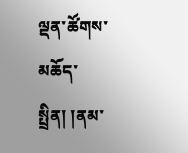ལྡན་ཚོགས་མཆོད་སྤྲིན། །ནམ་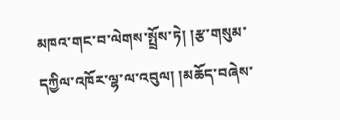མཁའ་གང་བ་ལེགས་སྤྲོས་ཏེ། །རྩ་གསུམ་དཀྱིལ་འཁོར་ལྷ་ལ་འབུལ། །མཆོད་བཞེས་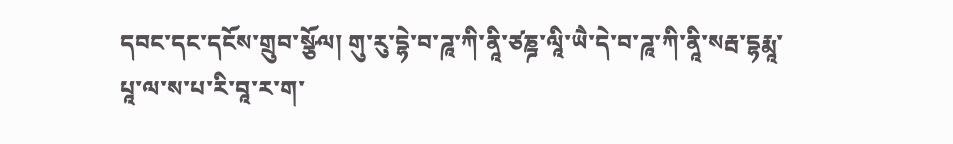དབང་དང་དངོས་གྲུབ་སྩོལ། གུ་རུ་དྷེ་བ་ཌཱ་ཀི་ནཱི་ཙཎྜ་ལཱི་ཡཻ་དེ་བ་ཌཱ་ཀི་ནཱི་སརྦ་དྷརྨཱ་པཱ་ལ་ས་པ་རི་བཱ་ར་ག་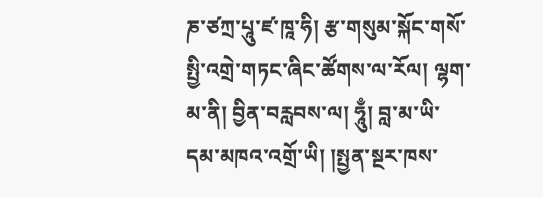ཎ་ཙཀྲ་པཱུ་ཛ་ཁཱ་ཧི། རྩ་གསུམ་སྐོང་གསོ་སྤྱི་འགྲེ་གཏང་ཞིང་ཚོགས་ལ་རོལ། ལྷག་མ་ནི། བྱིན་བརླབས་ལ། ཧཱུྃ། བླ་མ་ཡི་དམ་མཁའ་འགྲོ་ཡི། །སྤྱན་སྔར་ཁས་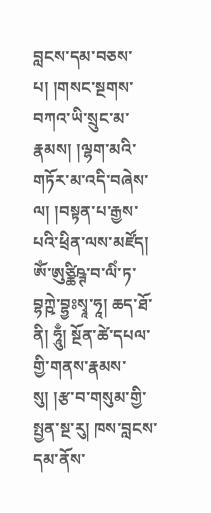བླངས་དམ་བཅས་པ། །གསང་སྔགས་བཀའ་ཡི་སྲུང་མ་རྣམས། །ལྷག་མའི་གཏོར་མ་འདི་བཞེས་ལ། །བསྟན་པ་རྒྱས་པའི་ཕྲིན་ལས་མཛོད། ཨོཾ་ཨུཙྪིཥྚ་བ་ལིཾ་ཏ་བྷཀྵེ་བྷྱཿསྭཱ་ཧཱ། ཆད་ཐོ་ནི། ཧཱུྃ། སྔོན་ཚེ་དཔལ་གྱི་གནས་རྣམས་སུ། །རྩ་བ་གསུམ་གྱི་སྤྱན་སྔ་རུ། ཁས་བླངས་དམ་ནོས་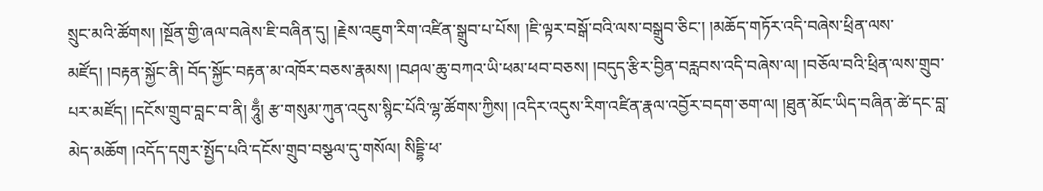སྲུང་མའི་ཚོགས། །སྔོན་གྱི་ཞལ་བཞེས་ཇི་བཞིན་དུ། །རྗེས་འཇུག་རིག་འཛིན་སྒྲུབ་པ་པོས། །ཇི་ལྟར་བསྒོ་བའི་ལས་བསྒྲུབ་ཅིང་། །མཆོད་གཏོར་འདི་བཞེས་ཕྲིན་ལས་མཛོད། །བརྟན་སྐྱོང་ནི། བོད་སྐྱོང་བརྟན་མ་འཁོར་བཅས་རྣམས། །བཤལ་ཆུ་བཀའ་ཡི་ཕམ་ཕབ་བཅས། །བདུད་རྩིར་བྱིན་བརླབས་འདི་བཞེས་ལ། །བཅོལ་བའི་ཕྲིན་ལས་གྲུབ་པར་མཛོད། །དངོས་གྲུབ་བླང་བ་ནི། ཧཱུྃ། རྩ་གསུམ་ཀུན་འདུས་སྙིང་པོའི་ལྷ་ཚོགས་ཀྱིས། །འདིར་འདུས་རིག་འཛིན་རྣལ་འབྱོར་བདག་ཅག་ལ། །ཐུན་མོང་ཡིད་བཞིན་ཚེ་དང་བླ་མེད་མཆོག །འདོད་དགུར་སྤྱོད་པའི་དངོས་གྲུབ་བསྩལ་དུ་གསོལ། སིདྡྷི་ཕ་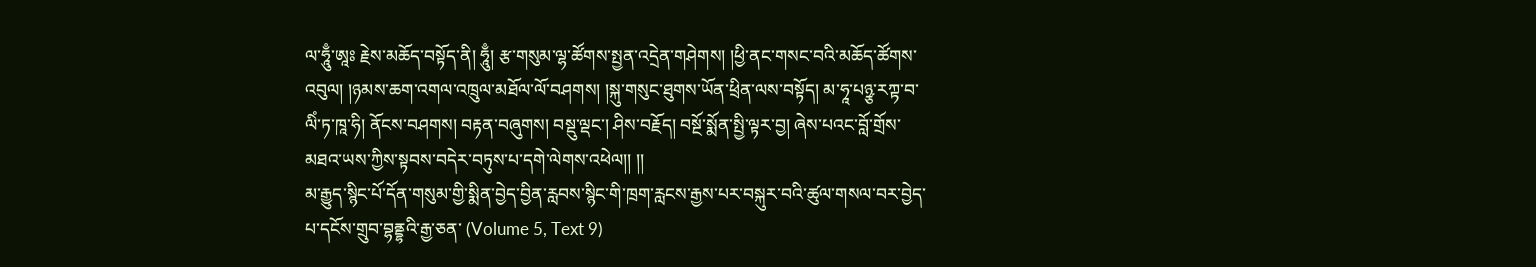ལ་ཧཱུྃ་ཨཱཿ རྗེས་མཆོད་བསྟོད་ནི། ཧཱུྃ། རྩ་གསུམ་ལྷ་ཚོགས་སྤྱན་འདྲེན་གཤེགས། །ཕྱི་ནང་གསང་བའི་མཆོད་ཚོགས་འབུལ། །ཉམས་ཆག་འགལ་འཁྲུལ་མཐོལ་ལོ་བཤགས། །སྐུ་གསུང་ཐུགས་ཡོན་ཕྲིན་ལས་བསྟོད། མ་ཧཱ་པཉྩ་རཀྟ་བ་ལིཾ་ཏ་ཁཱ་ཧི། ནོངས་བཤགས། བརྟན་བཞུགས། བསྡུ་ལྡང་། ཤིས་བརྗོད། བསྔོ་སྨོན་སྤྱི་ལྟར་བྱ། ཞེས་པའང་བློ་གྲོས་མཐའ་ཡས་ཀྱིས་སྟབས་བདེར་བཏུས་པ་དགེ་ལེགས་འཕེལ།། །།
མ་རྒྱུད་སྙིང་པོ་དོན་གསུམ་གྱི་སྨིན་བྱེད་བྱིན་རླབས་སྙིང་གི་ཁྲག་རླངས་རྒྱས་པར་བསྐུར་བའི་ཚུལ་གསལ་བར་བྱེད་པ་དངོས་གྲུབ་བྷནྡྷའི་རྒྱ་ཅན་ (Volume 5, Text 9)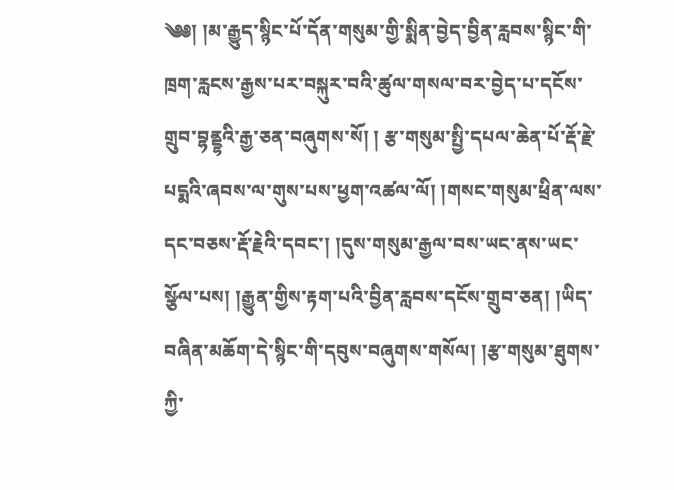༄༅། །མ་རྒྱུད་སྙིང་པོ་དོན་གསུམ་གྱི་སྨིན་བྱེད་བྱིན་རླབས་སྙིང་གི་ཁྲག་རླངས་རྒྱས་པར་བསྐུར་བའི་ཚུལ་གསལ་བར་བྱེད་པ་དངོས་གྲུབ་བྷནྡྷའི་རྒྱ་ཅན་བཞུགས་སོ། ། རྩ་གསུམ་སྤྱི་དཔལ་ཆེན་པོ་རྡོ་རྗེ་པདྨའི་ཞབས་ལ་གུས་པས་ཕྱག་འཚལ་ལོ། །གསང་གསུམ་ཕྲིན་ལས་དང་བཅས་རྡོ་རྗེའི་དབང་། །དུས་གསུམ་རྒྱལ་བས་ཡང་ནས་ཡང་སྩོལ་པས། །རྒྱུན་གྱིས་རྟག་པའི་བྱིན་རླབས་དངོས་གྲུབ་ཅན། །ཡིད་བཞིན་མཆོག་དེ་སྙིང་གི་དབུས་བཞུགས་གསོལ། །རྩ་གསུམ་ཐུགས་ཀྱི་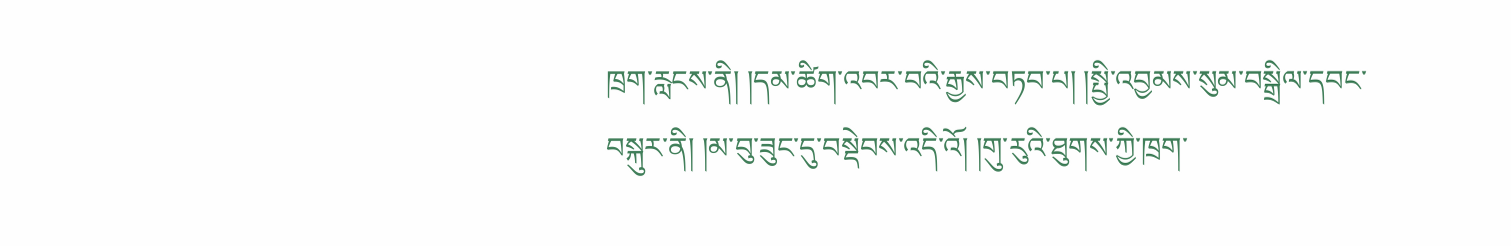ཁྲག་རླངས་ནི། །དམ་ཚིག་འབར་བའི་རྒྱས་བཏབ་པ། །སྤྱི་འབྱམས་སུམ་བསྒྲིལ་དབང་བསྐུར་ནི། །མ་བུ་ཟུང་དུ་བསྡེབས་འདི་འོ། །གུ་རུའི་ཐུགས་ཀྱི་ཁྲག་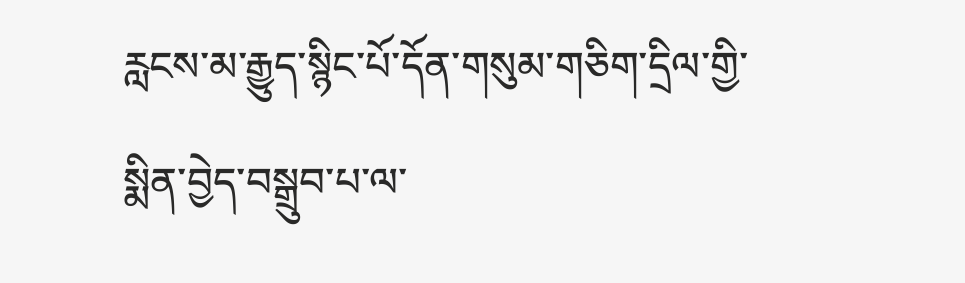རླངས་མ་རྒྱུད་སྙིང་པོ་དོན་གསུམ་གཅིག་དྲིལ་གྱི་སྨིན་བྱེད་བསྒྲུབ་པ་ལ་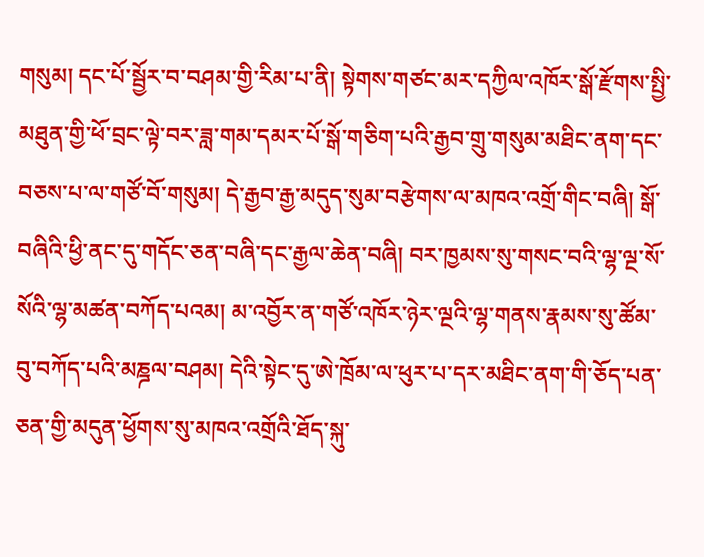གསུམ། དང་པོ་སྦྱོར་བ་བཤམ་གྱི་རིམ་པ་ནི། སྟེགས་གཙང་མར་དཀྱིལ་འཁོར་སྒོ་རྫོགས་སྤྱི་མཐུན་གྱི་ཕོ་བྲང་ལྟེ་བར་ཟླ་གམ་དམར་པོ་སྒོ་གཅིག་པའི་རྒྱབ་གྲུ་གསུམ་མཐིང་ནག་དང་བཅས་པ་ལ་གཙོ་བོ་གསུམ། དེ་རྒྱབ་རྒྱ་མདུད་སུམ་བརྩེགས་ལ་མཁའ་འགྲོ་གིང་བཞི། སྒོ་བཞིའི་ཕྱི་ནང་དུ་གདོང་ཅན་བཞི་དང་རྒྱལ་ཆེན་བཞི། བར་ཁྱམས་སུ་གསང་བའི་ལྷ་ལྔ་སོ་སོའི་ལྷ་མཚན་བཀོད་པའམ། མ་འབྱོར་ན་གཙོ་འཁོར་ཉེར་ལྔའི་ལྷ་གནས་རྣམས་སུ་ཚོམ་བུ་བཀོད་པའི་མཎྜལ་བཤམ། དེའི་སྟེང་དུ་ཨེ་ཁྲོམ་ལ་ཕུར་པ་དར་མཐིང་ནག་གི་ཅོད་པན་ཅན་གྱི་མདུན་ཕྱོགས་སུ་མཁའ་འགྲོའི་ཐོད་སྐུ་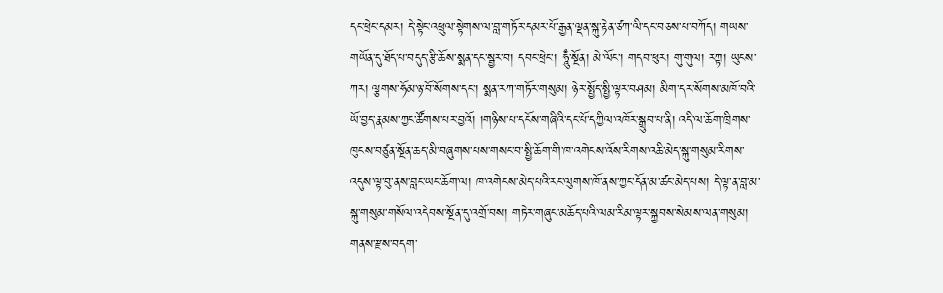དང་ཕྲེང་དམར། དེ་སྟེང་འཕྲུལ་སྟེགས་ལ་བླ་གཏོར་དམར་པོ་རྒྱན་ལྡན་སྐུ་རྟེན་ཙཀ་ལི་དང་བཅས་པ་བཀོད། གཡས་གཡོན་དུ་ཐོད་པ་བདུད་རྩི་ཆོས་སྨན་དང་སྦྱར་བ། དབང་ཕྲེང་། ཧཱུྃ་སྔོན། མེ་ལོང་། གདབ་ཕུར། གུ་གུལ། རཀྟ། ཡུངས་ཀར། ལྕགས་ཧོམ་ཉ་བོ་སོགས་དང་། སྨན་རཀ་གཏོར་གསུམ། ཉེར་སྤྱོད་སྤྱི་ལྟར་བཤམ། མིག་དར་སོགས་མཁོ་བའི་ཡོ་བྱད་རྣམས་ཀྱང་ཚོགས་པར་བྱའོ། །གཉིས་པ་དངོས་གཞིའི་དང་པོ་དཀྱིལ་འཁོར་སྒྲུབ་པ་ནི། འདི་ལ་ཆོག་ཁྲིགས་ཁུངས་བཙུན་སྔོན་ཆད་མི་བཞུགས་པས་གསང་བ་སྤྱི་ཆོག་གི་ཁ་འགེངས་འོས་རིགས་འཆི་མེད་སྐུ་གསུམ་རིགས་འདུས་ལྟ་བུ་ནས་བླང་ཡང་ཆོག་ལ། ཁ་འགེངས་མེད་པའི་རང་ལུགས་ཁོ་ནས་ཀྱང་དོན་མ་ཚང་མེད་པས། དེ་ལྟ་ན་བླ་མ་སྐུ་གསུམ་གསོལ་འདེབས་སྔོན་དུ་འགྲོ་བས། གཏེར་གཞུང་མཆོད་པའི་ལམ་རིམ་ལྟར་སྐྱབས་སེམས་ལན་གསུམ། གནས་རྫས་བདག་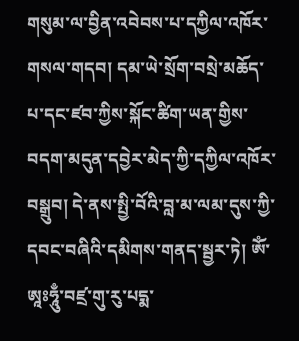གསུམ་ལ་བྱིན་འབེབས་པ་དཀྱིལ་འཁོར་གསལ་གདབ། དམ་ཡེ་སྲོག་བསྲེ་མཆོད་པ་དང་ཛབ་ཀྱིས་སྐོང་ཚིག་ཡན་གྱིས་བདག་མདུན་དབྱེར་མེད་ཀྱི་དཀྱིལ་འཁོར་བསྒྲུབ། དེ་ནས་སྤྱི་བོའི་བླ་མ་ལམ་དུས་ཀྱི་དབང་བཞིའི་དམིགས་གནད་སྦྱར་ཏེ། ཨོཾ་ཨཱཿཧཱུྃ་བཛྲ་གུ་རུ་པདྨ་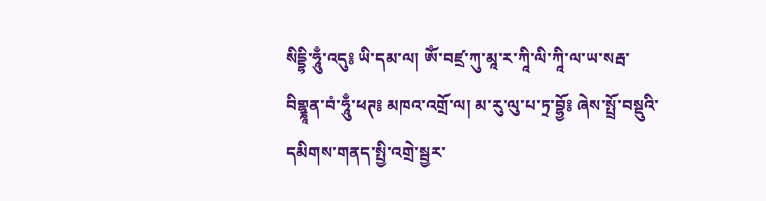སིདྡྷི་ཧཱུྃ་འདུ༔ ཡི་དམ་ལ། ཨོཾ་བཛྲ་ཀུ་མཱ་ར་ཀཱི་ལི་ཀཱི་ལ་ཡ་སརྦ་བིགྷྣཱན་བཾ་ཧཱུྃ་ཕཊ༔ མཁའ་འགྲོ་ལ། མ་རུ་ལུ་པ་ཏྲ་བྷྱོ༔ ཞེས་སྤྲོ་བསྡུའི་དམིགས་གནད་སྤྱི་འགྲེ་སྦྱར་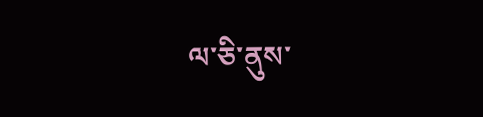ལ་ཅི་ནུས་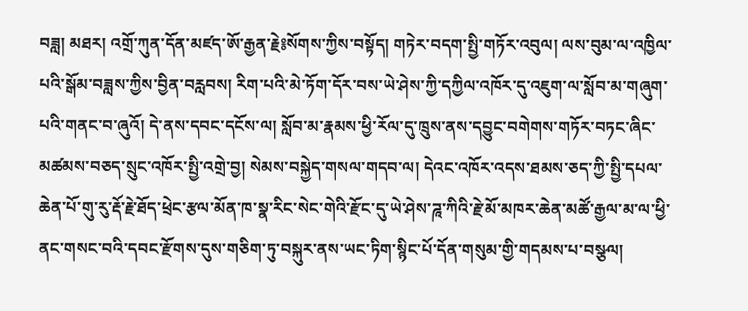བཟླ། མཐར། འགྲོ་ཀུན་དོན་མཛད་ཨོ་རྒྱན་རྗེ༔སོགས་ཀྱིས་བསྟོད། གཏེར་བདག་སྤྱི་གཏོར་འབུལ། ལས་བུམ་ལ་འཁྱིལ་པའི་སྒོམ་བཟླས་ཀྱིས་བྱིན་བརླབས། རིག་པའི་མེ་ཏོག་དོར་བས་ཡེ་ཤེས་ཀྱི་དཀྱིལ་འཁོར་དུ་འཇུག་ལ་སློབ་མ་གཞུག་པའི་གནང་བ་ཞུའོ། དེ་ནས་དབང་དངོས་ལ། སློབ་མ་རྣམས་ཕྱི་རོལ་དུ་ཁྲུས་ནས་དབྱུང་བགེགས་གཏོར་བཏང་ཞིང་མཚམས་བཅད་སྲུང་འཁོར་སྤྱི་འགྲེ་བྱ། སེམས་བསྐྱེད་གསལ་གདབ་ལ། དེའང་འཁོར་འདས་ཐམས་ཅད་ཀྱི་སྤྱི་དཔལ་ཆེན་པོ་གུ་རུ་རྡོ་རྗེ་ཐོད་ཕྲེང་རྩལ་མོན་ཁ་སྣ་རིང་སེང་གེའི་རྫོང་དུ་ཡེ་ཤེས་ཌཱ་ཀིའི་རྗེ་མོ་མཁར་ཆེན་མཚོ་རྒྱལ་མ་ལ་ཕྱི་ནང་གསང་བའི་དབང་རྫོགས་དུས་གཅིག་ཏུ་བསྐུར་ནས་ཡང་ཏིག་སྙིང་པོ་དོན་གསུམ་གྱི་གདམས་པ་བསྩལ།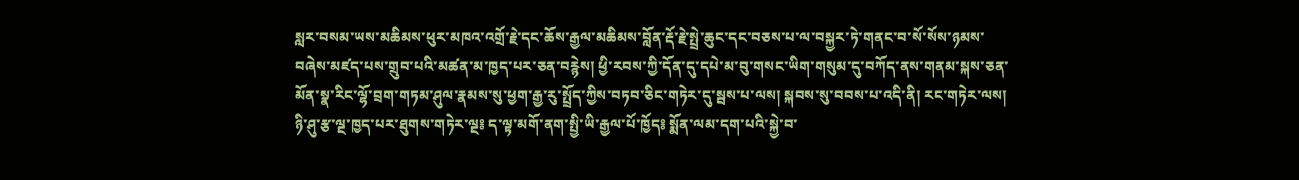སླར་བསམ་ཡས་མཆིམས་ཕུར་མཁའ་འགྲོ་རྗེ་དང་ཆོས་རྒྱལ་མཆིམས་བློན་རྡོ་རྗེ་སྤྲེ་ཆུང་དང་བཅས་པ་ལ་བསྐྱར་ཏེ་གནང་བ་སོ་སོས་ཉམས་བཞེས་མཛད་པས་གྲུབ་པའི་མཚན་མ་ཁྱད་པར་ཅན་བརྙེས། ཕྱི་རབས་ཀྱི་དོན་དུ་དཔེ་མ་བུ་གསང་ཡིག་གསུམ་དུ་བཀོད་ནས་གནམ་སྐས་ཅན་མོན་སྣ་རིང་ལྷོ་བྲག་གཏམ་ཤུལ་རྣམས་སུ་ཕྱག་རྒྱ་རུ་སྤྲོད་ཀྱིས་བཏབ་ཅིང་གཏེར་དུ་སྦས་པ་ལས། སྐབས་སུ་བབས་པ་འདི་ནི། རང་གཏེར་ལས། ཉི་ཤུ་རྩ་ལྔ་ཁྱད་པར་ཐུགས་གཏེར་ལྔ༔ ད་ལྟ་མགོ་ནག་སྤྱི་ཡི་རྒྱལ་པོ་ཁྱོད༔ སྨོན་ལམ་དག་པའི་སྐྱེ་བ་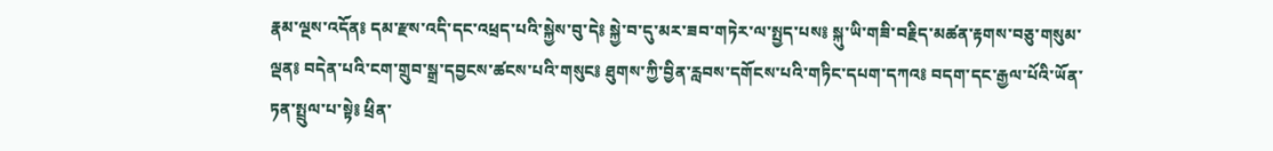རྣམ་ལྔས་འདོན༔ དམ་རྫས་འདི་དང་འཕྲད་པའི་སྐྱེས་བུ་དེ༔ སྐྱེ་བ་དུ་མར་ཟབ་གཏེར་ལ་སྤྱད་པས༔ སྐུ་ཡི་གཟི་བརྗིད་མཚན་རྟགས་བཅུ་གསུམ་ལྡན༔ བདེན་པའི་ངག་གྲུབ་སྒྲ་དབྱངས་ཚངས་པའི་གསུང༔ ཐུགས་ཀྱི་བྱིན་རླབས་དགོངས་པའི་གཏིང་དཔག་དཀའ༔ བདག་དང་རྒྱལ་པོའི་ཡོན་ཏན་སྤྲུལ་པ་སྟེ༔ ཕྲིན་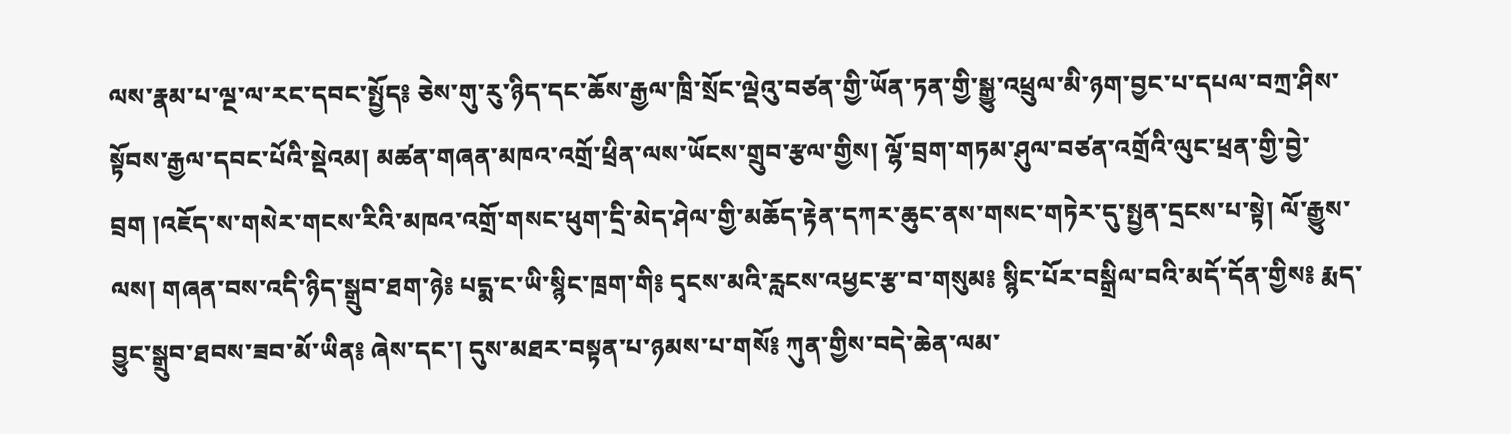ལས་རྣམ་པ་ལྔ་ལ་རང་དབང་སྤྱོད༔ ཅེས་གུ་རུ་ཉིད་དང་ཆོས་རྒྱལ་ཁྲི་སྲོང་ལྡེའུ་བཙན་གྱི་ཡོན་ཏན་གྱི་སྒྱུ་འཕྲུལ་མི་ཉག་བྱང་པ་དཔལ་བཀྲ་ཤིས་སྟོབས་རྒྱལ་དབང་པོའི་སྡེའམ། མཚན་གཞན་མཁའ་འགྲོ་ཕྲིན་ལས་ཡོངས་གྲུབ་རྩལ་གྱིས། ལྷོ་བྲག་གཏམ་ཤུལ་བཙན་འགྲོའི་ལུང་ཕྲན་གྱི་བྱེ་བྲག །འཇོད་ས་གསེར་གངས་རིའི་མཁའ་འགྲོ་གསང་ཕུག་དྲི་མེད་ཤེལ་གྱི་མཆོད་རྟེན་དཀར་ཆུང་ནས་གསང་གཏེར་དུ་སྤྱན་དྲངས་པ་སྟེ། ལོ་རྒྱུས་ལས། གཞན་བས་འདི་ཉིད་སྒྲུབ་ཐག་ཉེ༔ པདྨ་ང་ཡི་སྙིང་ཁྲག་གི༔ དྭངས་མའི་རླངས་འཕྱང་རྩ་བ་གསུམ༔ སྙིང་པོར་བསྒྲིལ་བའི་མདོ་དོན་གྱིས༔ རྨད་བྱུང་སྒྲུབ་ཐབས་ཟབ་མོ་ཡིན༔ ཞེས་དང་། དུས་མཐར་བསྟན་པ་ཉམས་པ་གསོ༔ ཀུན་གྱིས་བདེ་ཆེན་ལམ་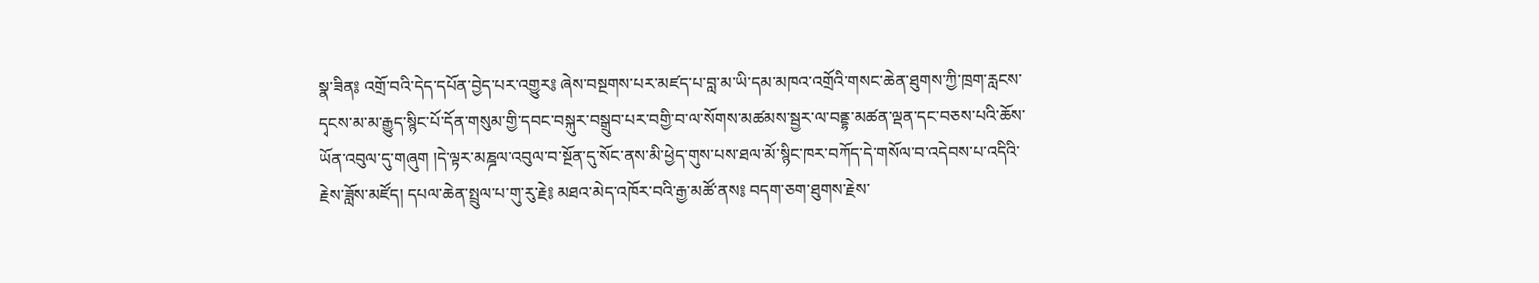སྣ་ཟིན༔ འགྲོ་བའི་དེད་དཔོན་བྱེད་པར་འགྱུར༔ ཞེས་བསྔགས་པར་མཛད་པ་བླ་མ་ཡི་དམ་མཁའ་འགྲོའི་གསང་ཆེན་ཐུགས་ཀྱི་ཁྲག་རླངས་དྭངས་མ་མ་རྒྱུད་སྙིང་པོ་དོན་གསུམ་གྱི་དབང་བསྐུར་བསྒྲུབ་པར་བགྱི་བ་ལ་སོགས་མཚམས་སྦྱར་ལ་བནྡྷ་མཚན་ལྡན་དང་བཅས་པའི་ཆོས་ཡོན་འབུལ་དུ་གཞུག །དེ་ལྟར་མཎྜལ་འབུལ་བ་སྔོན་དུ་སོང་ནས་མི་ཕྱེད་གུས་པས་ཐལ་མོ་སྙིང་ཁར་བཀོད་དེ་གསོལ་བ་འདེབས་པ་འདིའི་རྗེས་ཟློས་མཛོད། དཔལ་ཆེན་སྤྲུལ་པ་གུ་རུ་རྗེ༔ མཐའ་མེད་འཁོར་བའི་རྒྱ་མཚོ་ནས༔ བདག་ཅག་ཐུགས་རྗེས་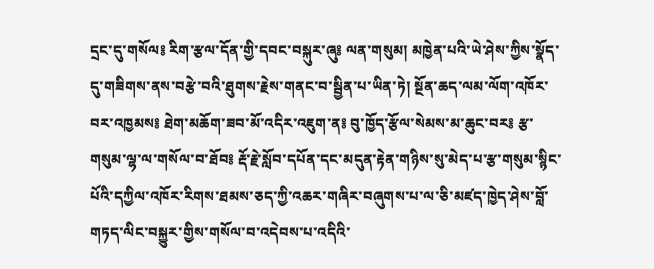དྲང་དུ་གསོལ༔ རིག་རྩལ་དོན་གྱི་དབང་བསྐུར་ཞུ༔ ལན་གསུམ། མཁྱེན་པའི་ཡེ་ཤེས་ཀྱིས་སྣོད་དུ་གཟིགས་ནས་བརྩེ་བའི་ཐུགས་རྗེས་གནང་བ་སྦྱིན་པ་ཡིན་ཏེ། སྔོན་ཆད་ལམ་ལོག་འཁོར་བར་འཁྱམས༔ ཐེག་མཆོག་ཟབ་མོ་འདིར་འཇུག་ན༔ བུ་ཁྱོད་རྩོལ་སེམས་མ་ཆུང་བར༔ རྩ་གསུམ་ལྷ་ལ་གསོལ་བ་ཐོབ༔ རྡོ་རྗེ་སློབ་དཔོན་དང་མདུན་རྟེན་གཉིས་སུ་མེད་པ་རྩ་གསུམ་སྙིང་པོའི་དཀྱིལ་འཁོར་རིགས་ཐམས་ཅད་ཀྱི་འཆར་གཞིར་བཞུགས་པ་ལ་ཅི་མཛད་ཁྱེད་ཤེས་བློ་གཏད་ལིང་བསྐྱུར་གྱིས་གསོལ་བ་འདེབས་པ་འདིའི་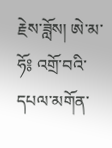རྗེས་ཟློས། ཨེ་མ་ཧོ༔ འགྲོ་བའི་དཔལ་མགོན་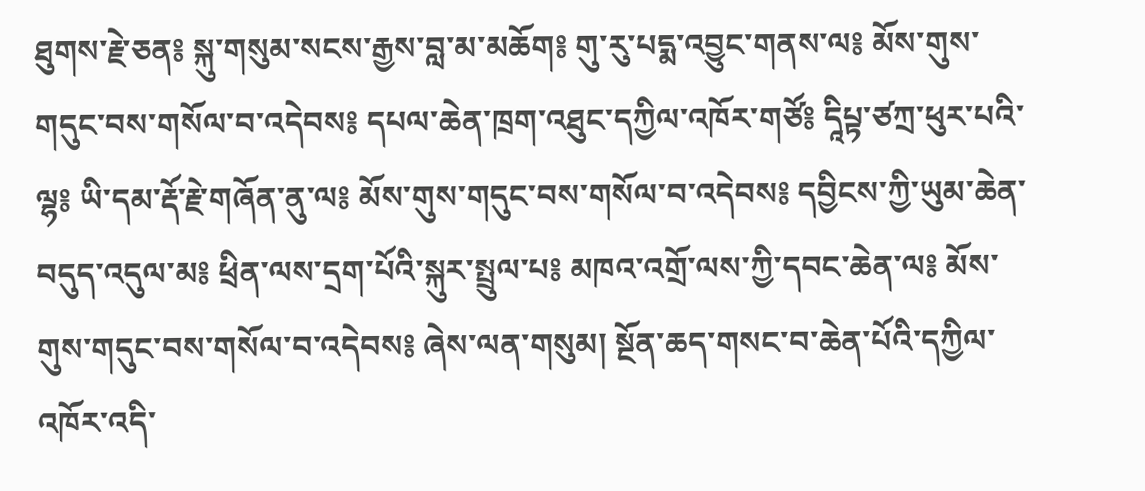ཐུགས་རྗེ་ཅན༔ སྐུ་གསུམ་སངས་རྒྱས་བླ་མ་མཆོག༔ གུ་རུ་པདྨ་འབྱུང་གནས་ལ༔ མོས་གུས་གདུང་བས་གསོལ་བ་འདེབས༔ དཔལ་ཆེན་ཁྲག་འཐུང་དཀྱིལ་འཁོར་གཙོ༔ དཱིཔྟ་ཙཀྲ་ཕུར་པའི་ལྷ༔ ཡི་དམ་རྡོ་རྗེ་གཞོན་ནུ་ལ༔ མོས་གུས་གདུང་བས་གསོལ་བ་འདེབས༔ དབྱིངས་ཀྱི་ཡུམ་ཆེན་བདུད་འདུལ་མ༔ ཕྲིན་ལས་དྲག་པོའི་སྐུར་སྤྲུལ་པ༔ མཁའ་འགྲོ་ལས་ཀྱི་དབང་ཆེན་ལ༔ མོས་གུས་གདུང་བས་གསོལ་བ་འདེབས༔ ཞེས་ལན་གསུམ། སྔོན་ཆད་གསང་བ་ཆེན་པོའི་དཀྱིལ་འཁོར་འདི་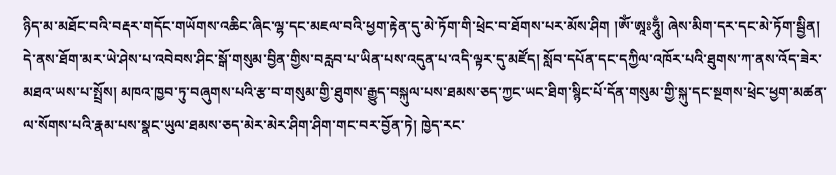ཉིད་མ་མཐོང་བའི་བརྡར་གདོང་གཡོགས་འཆིང་ཞིང་ལྷ་དང་མཇལ་བའི་ཕྱག་རྟེན་དུ་མེ་ཏོག་གི་ཕྲེང་བ་ཐོགས་པར་མོས་ཤིག །ཨོཾ་ཨཱཿཧཱུྃ། ཞེས་མིག་དར་དང་མེ་ཏོག་སྦྱིན། དེ་ནས་ཐོག་མར་ཡེ་ཤེས་པ་འབེབས་ཤིང་སྒོ་གསུམ་བྱིན་གྱིས་བརླབ་པ་ཡིན་པས་འདུན་པ་འདི་ལྟར་དུ་མཛོད། སློབ་དཔོན་དང་དཀྱིལ་འཁོར་པའི་ཐུགས་ཀ་ནས་འོད་ཟེར་མཐའ་ཡས་པ་སྤྲོས། མཁའ་ཁྱབ་ཏུ་བཞུགས་པའི་རྩ་བ་གསུམ་གྱི་ཐུགས་རྒྱུད་བསྐུལ་པས་ཐམས་ཅད་ཀྱང་ཡང་ཐིག་སྙིང་པོ་དོན་གསུམ་གྱི་སྐུ་དང་སྔགས་ཕྲེང་ཕྱག་མཚན་ལ་སོགས་པའི་རྣམ་པས་སྣང་ཡུལ་ཐམས་ཅད་མེར་མེར་ཤིག་ཤིག་གང་བར་བྱོན་ཏེ། ཁྱེད་རང་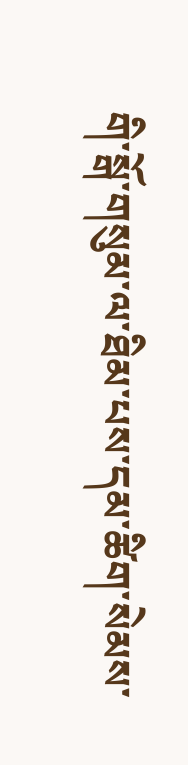གི་སྒོ་གསུམ་ལ་ཐིམ་པས་དམ་ཚིག་སེམས་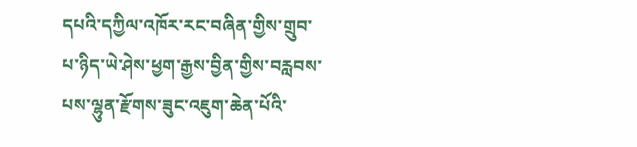དཔའི་དཀྱིལ་འཁོར་རང་བཞིན་གྱིས་གྲུབ་པ་ཉིད་ཡེ་ཤེས་ཕྱག་རྒྱས་བྱིན་གྱིས་བརླབས་པས་ལྷུན་རྫོགས་ཟུང་འཇུག་ཆེན་པོའི་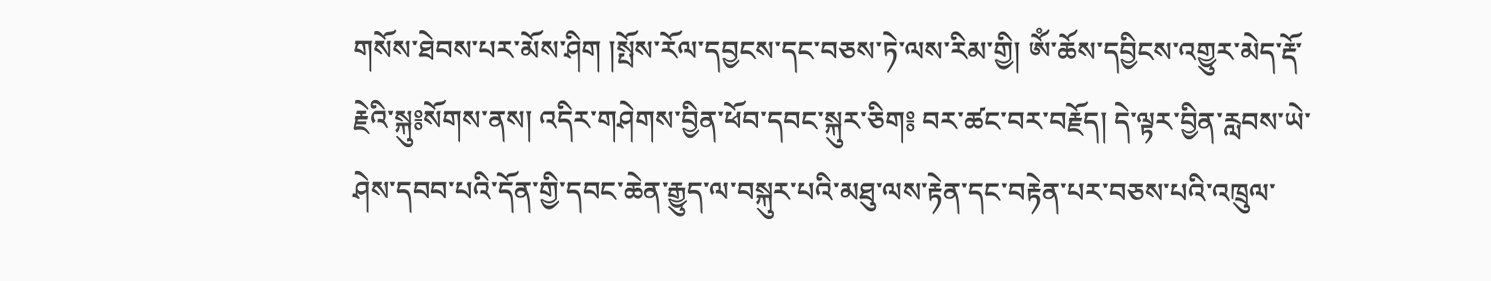གསོས་ཐེབས་པར་མོས་ཤིག །སྤོས་རོལ་དབྱངས་དང་བཅས་ཏེ་ལས་རིམ་གྱི། ཨོཾ་ཆོས་དབྱིངས་འགྱུར་མེད་རྡོ་རྗེའི་སྐུ༔སོགས་ནས། འདིར་གཤེགས་བྱིན་ཕོབ་དབང་སྐུར་ཅིག༔ བར་ཚང་བར་བརྗོད། དེ་ལྟར་བྱིན་རླབས་ཡེ་ཤེས་དབབ་པའི་དོན་གྱི་དབང་ཆེན་རྒྱུད་ལ་བསྐུར་པའི་མཐུ་ལས་རྟེན་དང་བརྟེན་པར་བཅས་པའི་འཁྲུལ་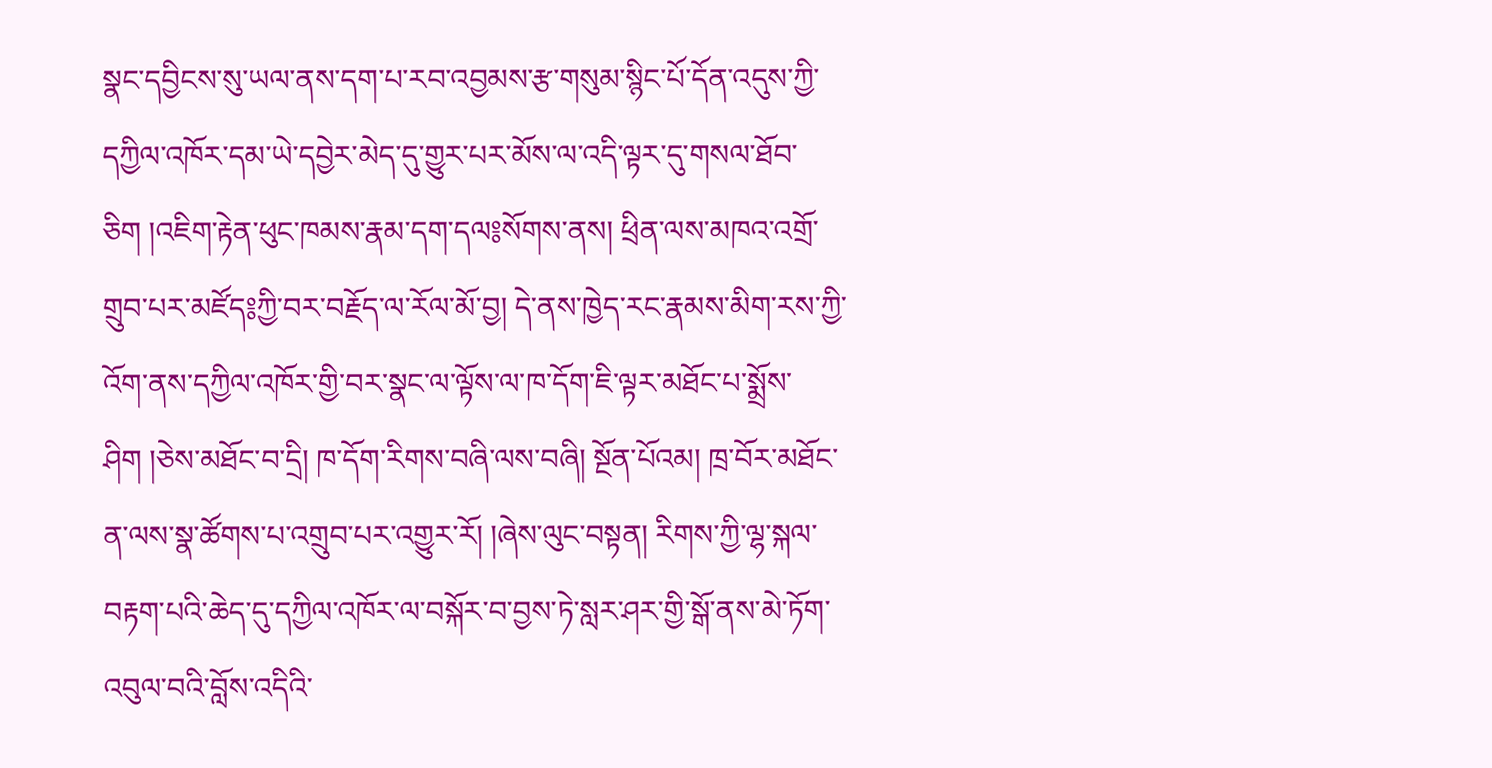སྣང་དབྱིངས་སུ་ཡལ་ནས་དག་པ་རབ་འབྱམས་རྩ་གསུམ་སྙིང་པོ་དོན་འདུས་ཀྱི་དཀྱིལ་འཁོར་དམ་ཡེ་དབྱེར་མེད་དུ་གྱུར་པར་མོས་ལ་འདི་ལྟར་དུ་གསལ་ཐོབ་ཅིག །འཇིག་རྟེན་ཕུང་ཁམས་རྣམ་དག་དལ༔སོགས་ནས། ཕྲིན་ལས་མཁའ་འགྲོ་གྲུབ་པར་མཛོད༔ཀྱི་བར་བརྗོད་ལ་རོལ་མོ་བྱ། དེ་ནས་ཁྱེད་རང་རྣམས་མིག་རས་ཀྱི་འོག་ནས་དཀྱིལ་འཁོར་གྱི་བར་སྣང་ལ་ལྟོས་ལ་ཁ་དོག་ཇི་ལྟར་མཐོང་པ་སྨྲོས་ཤིག །ཅེས་མཐོང་བ་དྲི། ཁ་དོག་རིགས་བཞི་ལས་བཞི། སྔོན་པོའམ། ཁྲ་བོར་མཐོང་ན་ལས་སྣ་ཚོགས་པ་འགྲུབ་པར་འགྱུར་རོ། །ཞེས་ལུང་བསྟན། རིགས་ཀྱི་ལྷ་སྐལ་བརྟག་པའི་ཆེད་དུ་དཀྱིལ་འཁོར་ལ་བསྐོར་བ་བྱས་ཏེ་སླར་ཤར་གྱི་སྒོ་ནས་མེ་ཏོག་འབུལ་བའི་བློས་འདིའི་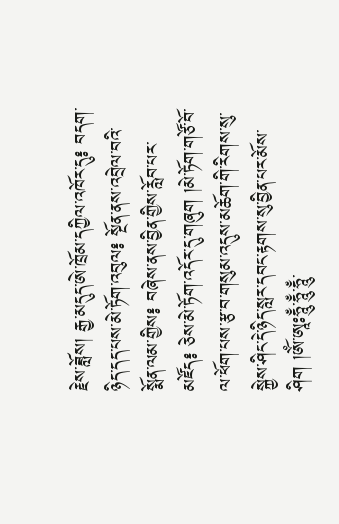རྗེས་ཟློས། རྒྱ་མདུད་ཨེ་ཁྲོམ་དཀྱིལ་འཁོར་དུ༔ བདག་ཉིད་དད་པས་མེ་ཏོག་འབུལ༔ སྔོན་ནས་འབྲེལ་བའི་སྨོན་ལམ་གྱིས༔ བཞེས་ནས་བྱིན་གྱིས་རློབ་པར་མཛོད༔ ཅེས་མེ་ཏོག་འདོར་དུ་གཞུག །མེ་ཏོག་གཙོ་བོ་ལ་ཕོག་པས་རྩ་བ་གསུམ་འདུས་མཆོག་གི་རིགས་སུ་སྐྱེས་ཤིང་དེ་ཉིད་སླར་དབང་རྟགས་སུ་བྱིན་པར་མོས་ཤིག །ཨོཾ་ཨཱཿཧཱུྃ་ཧཱུྃ་ཧཱུྃ་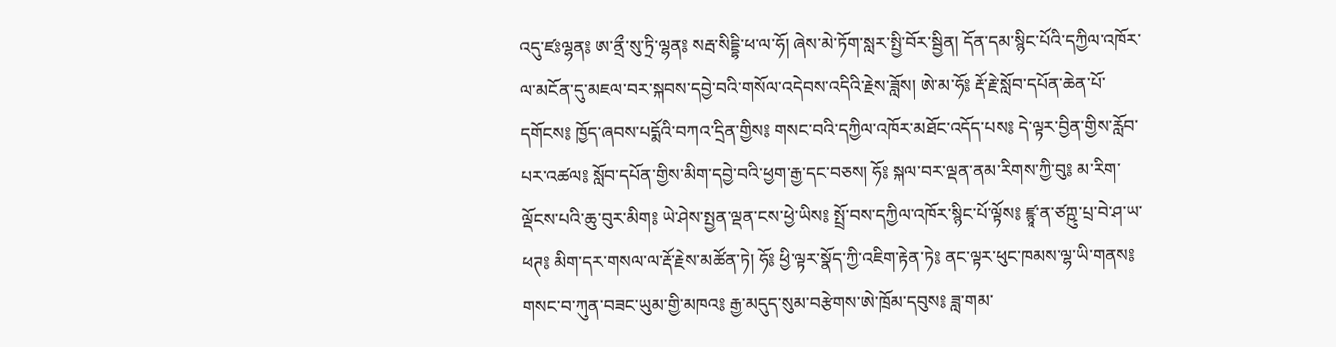འདུ་ཛཿལྷན༔ ཨ་ནྲྀ་སུ་ཏྲི་ལྷན༔ སརྦ་སིདྡྷི་ཕ་ལ་ཧོ། ཞེས་མེ་ཏོག་སླར་སྤྱི་བོར་སྦྱིན། དོན་དམ་སྙིང་པོའི་དཀྱིལ་འཁོར་ལ་མངོན་དུ་མཇལ་བར་སྐབས་དབྱེ་བའི་གསོལ་འདེབས་འདིའི་རྗེས་ཟློས། ཨེ་མ་ཧོ༔ རྡོ་རྗེ་སློབ་དཔོན་ཆེན་པོ་དགོངས༔ ཁྱོད་ཞབས་པདྨོའི་བཀའ་དྲིན་གྱིས༔ གསང་བའི་དཀྱིལ་འཁོར་མཐོང་འདོད་པས༔ དེ་ལྟར་བྱིན་གྱིས་རློབ་པར་འཚལ༔ སློབ་དཔོན་གྱིས་མིག་དབྱེ་བའི་ཕྱག་རྒྱ་དང་བཅས། ཧོ༔ སྐལ་བར་ལྡན་ནམ་རིགས་ཀྱི་བུ༔ མ་རིག་ལྡོངས་པའི་ཆུ་བུར་མིག༔ ཡེ་ཤེས་སྤྱན་ལྡན་ངས་ཕྱེ་ཡིས༔ སྤྲོ་བས་དཀྱིལ་འཁོར་སྙིང་པོ་ལྟོས༔ ཛྙཱ་ན་ཙཀྵུ་པྲ་བེ་ཤ་ཡ་ཕཊ༔ མིག་དར་གསལ་ལ་རྡོ་རྗེས་མཚོན་ཏེ། ཧོ༔ ཕྱི་ལྟར་སྣོད་ཀྱི་འཇིག་རྟེན་ཏེ༔ ནང་ལྟར་ཕུང་ཁམས་ལྷ་ཡི་གནས༔ གསང་བ་ཀུན་བཟང་ཡུམ་གྱི་མཁའ༔ རྒྱ་མདུད་སུམ་བརྩེགས་ཨེ་ཁྲོམ་དབུས༔ ཟླ་གམ་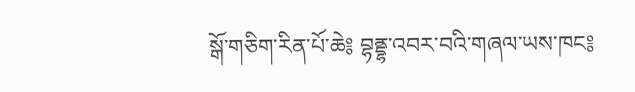སྒོ་གཅིག་རིན་པོ་ཆེ༔ བྷནྡྷ་འབར་བའི་གཞལ་ཡས་ཁང༔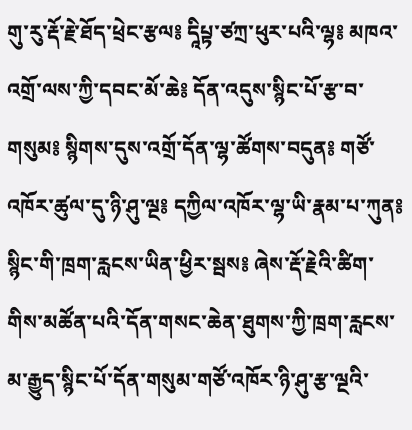གུ་རུ་རྡོ་རྗེ་ཐོད་ཕྲེང་རྩལ༔ དཱིཔྟ་ཙཀྲ་ཕུར་པའི་ལྷ༔ མཁའ་འགྲོ་ལས་ཀྱི་དབང་མོ་ཆེ༔ དོན་འདུས་སྙིང་པོ་རྩ་བ་གསུམ༔ སྙིགས་དུས་འགྲོ་དོན་ལྷ་ཚོགས་བདུན༔ གཙོ་འཁོར་ཚུལ་དུ་ཉི་ཤུ་ལྔ༔ དཀྱིལ་འཁོར་ལྷ་ཡི་རྣམ་པ་ཀུན༔ སྙིང་གི་ཁྲག་རླངས་ཡིན་ཕྱིར་སྦས༔ ཞེས་རྡོ་རྗེའི་ཚིག་གིས་མཚོན་པའི་དོན་གསང་ཆེན་ཐུགས་ཀྱི་ཁྲག་རླངས་མ་རྒྱུད་སྙིང་པོ་དོན་གསུམ་གཙོ་འཁོར་ཉི་ཤུ་རྩ་ལྔའི་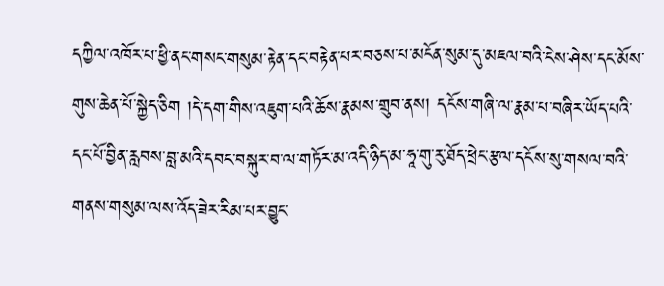དཀྱིལ་འཁོར་པ་ཕྱི་ནང་གསང་གསུམ་རྟེན་དང་བརྟེན་པར་བཅས་པ་མངོན་སུམ་དུ་མཇལ་བའི་ངེས་ཤེས་དང་མོས་གུས་ཆེན་པོ་སྐྱེད་ཅིག །དེ་དག་གིས་འཇུག་པའི་ཆོས་རྣམས་གྲུབ་ནས། དངོས་གཞི་ལ་རྣམ་པ་བཞིར་ཡོད་པའི་དང་པོ་བྱིན་རླབས་བླ་མའི་དབང་བསྐུར་བ་ལ་གཏོར་མ་འདི་ཉིད་མ་ཧཱ་གུ་རུ་ཐོད་ཕྲེང་རྩལ་དངོས་སུ་གསལ་བའི་གནས་གསུམ་ལས་འོད་ཟེར་རིམ་པར་བྱུང་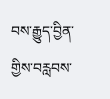བས་རྒྱུད་བྱིན་གྱིས་བརླབས་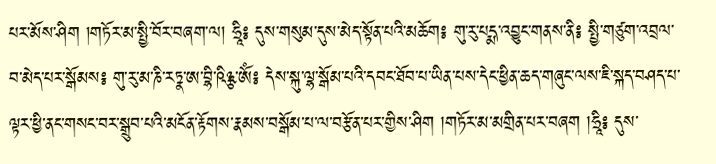པར་མོས་ཤིག །གཏོར་མ་སྤྱི་བོར་བཞག་ལ། ཧྲཱི༔ དུས་གསུམ་དུས་མེད་སྟོན་པའི་མཆོག༔ གུ་རུ་པདྨ་འབྱུང་གནས་ནི༔ སྤྱི་གཙུག་འབྲལ་བ་མེད་པར་སྒོམས༔ གུ་རུ་མ་ཎི་རཏྣ་ཨ་བྷི་ཥིཉྩ་ཨོཾ༔ དེས་སྐུ་ལྷ་སྒོམ་པའི་དབང་ཐོབ་པ་ཡིན་པས་དེང་ཕྱིན་ཆད་གཞུང་ལས་ཇི་སྐད་བཤད་པ་ལྟར་ཕྱི་ནང་གསང་བར་སྒྲུབ་པའི་མངོན་རྟོགས་རྣམས་བསྒོམ་པ་ལ་བརྩོན་པར་གྱིས་ཤིག །གཏོར་མ་མགྲིན་པར་བཞག །ཧྲཱི༔ དུས་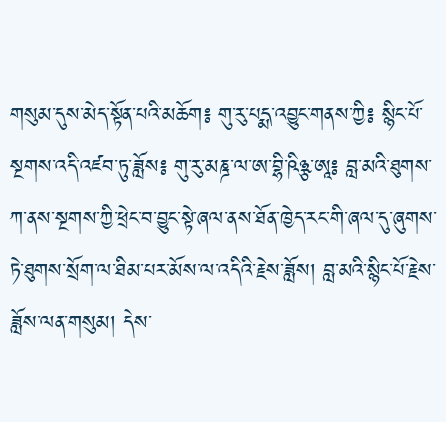གསུམ་དུས་མེད་སྟོན་པའི་མཆོག༔ གུ་རུ་པདྨ་འབྱུང་གནས་ཀྱི༔ སྙིང་པོ་སྔགས་འདི་འཛབ་ཏུ་ཟློས༔ གུ་རུ་མཎྜ་ལ་ཨ་བྷི་ཥིཉྩ་ཨཱ༔ བླ་མའི་ཐུགས་ཀ་ནས་སྔགས་ཀྱི་ཕྲེང་བ་བྱུང་སྟེ་ཞལ་ནས་ཐོན་ཁྱེད་རང་གི་ཞལ་དུ་ཞུགས་ཏེ་ཐུགས་སྲོག་ལ་ཐིམ་པར་མོས་ལ་འདིའི་རྗེས་ཟློས། བླ་མའི་སྙིང་པོ་རྗེས་ཟློས་ལན་གསུམ། དེས་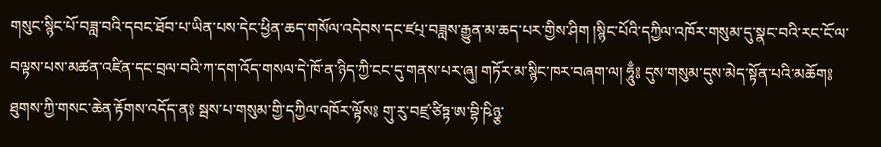གསུང་སྙིང་པོ་བཟླ་བའི་དབང་ཐོབ་པ་ཡིན་པས་དེང་ཕྱིན་ཆད་གསོལ་འདེབས་དང་ཛཔ྄་བཟླས་རྒྱུན་མ་ཆད་པར་གྱིས་ཤིག །སྙིང་པོའི་དཀྱིལ་འཁོར་གསུམ་དུ་སྣང་བའི་རང་ངོ་ལ་བལྟས་པས་མཚན་འཛིན་དང་བྲལ་བའི་ཀ་དག་འོད་གསལ་དེ་ཁོ་ན་ཉིད་ཀྱི་ངང་དུ་གནས་པར་ཞུ། གཏོར་མ་སྙིང་ཁར་བཞག་ལ། ཧཱུྃ༔ དུས་གསུམ་དུས་མེད་སྟོན་པའི་མཆོག༔ ཐུགས་ཀྱི་གསང་ཆེན་རྟོགས་འདོད་ན༔ སྦས་པ་གསུམ་གྱི་དཀྱིལ་འཁོར་ལྟོས༔ གུ་རུ་བཛྲ་ཙིཏྟ་ཨ་བྷི་ཥིཉྩ་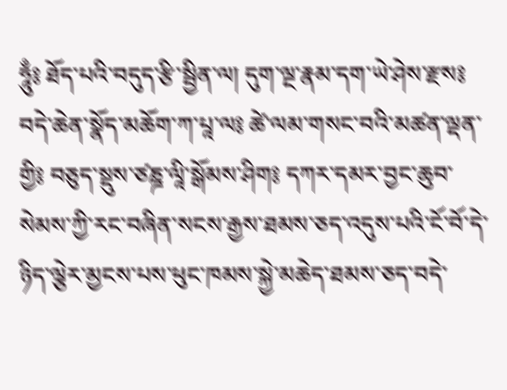ཧཱུྃ༔ ཐོད་པའི་བདུད་རྩི་སྦྱིན་ལ། དུག་ལྔ་རྣམ་དག་ཡེ་ཤེས་རྫས༔ བདེ་ཆེན་སྣོད་མཆོག་ཀ་པཱ་ལ༔ ཚེ་ལམ་གསང་བའི་མཚན་ལྡན་གྱི༔ བཅུད་སྡུས་ཙཎྜ་ལཱི་སྒོམས་ཤིག༔ དཀར་དམར་བྱང་ཆུབ་སེམས་ཀྱི་རང་བཞིན་སངས་རྒྱས་ཐམས་ཅད་འདུས་པའི་ངོ་བོ་དེ་ཉིད་ལྕེར་མྱངས་པས་ཕུང་ཁམས་སྐྱེ་མཆེད་ཐམས་ཅད་བདེ་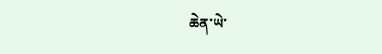ཆེན་ཡེ་